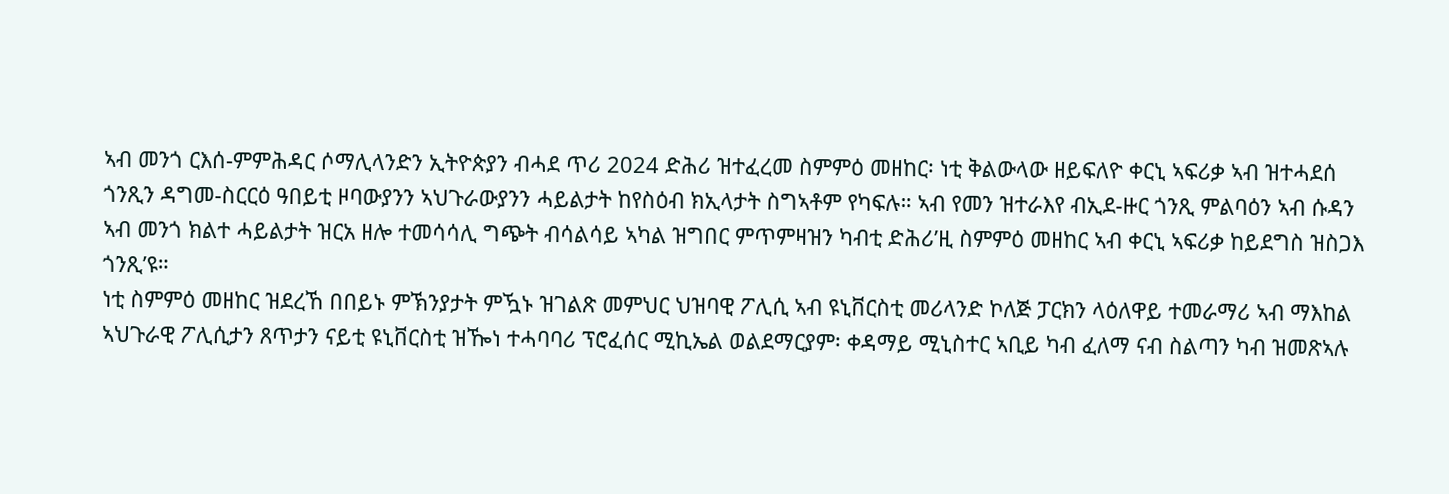ኣብ መንጎ ርእሰ-ምምሕዳር ሶማሊላንድን ኢትዮጵያን ብሓደ ጥሪ 2024 ድሕሪ ዝተፈረመ ስምምዕ መዘከር፡ ነቲ ቅልውላው ዘይፍለዮ ቀርኒ ኣፍሪቃ ኣብ ዝተሓደሰ ጎንጺን ዳግመ-ስርርዕ ዓበይቲ ዞባውያንን ኣህጉራውያንን ሓይልታት ከየስዕብ ክኢላታት ስግኣቶም የካፍሉ። ኣብ የመን ዝተራእየ ብኢደ-ዙር ጎንጺ ምልባዕን ኣብ ሱዳን ኣብ መንጎ ክልተ ሓይልታት ዝርአ ዘሎ ተመሳሳሊ ግጭት ብሳልሳይ ኣካል ዝግበር ምጥምዛዝን ካብቲ ድሕሪ’ዚ ስምምዕ መዘከር ኣብ ቀርኒ ኣፍሪቃ ከይደግስ ዝስጋእ ጎንጺ’ዩ።
ነቲ ስምምዕ መዘከር ዝደረኸ በበይኑ ምኽንያታት ምዃኑ ዝገልጽ መምህር ህዝባዊ ፖሊሲ ኣብ ዩኒቨርስቲ መሪላንድ ኮለጅ ፓርክን ላዕለዋይ ተመራማሪ ኣብ ማእከል ኣህጉራዊ ፖሊሲታን ጸጥታን ናይቲ ዩኒቨርስቲ ዝዀነ ተሓባባሪ ፕሮፈሰር ሚኪኤል ወልደማርያም፡ ቀዳማይ ሚኒስተር ኣቢይ ካብ ፈለማ ናብ ስልጣን ካብ ዝመጽኣሉ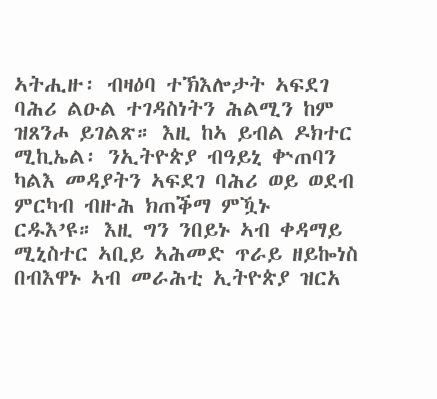ኣትሒዙ፡ ብዛዕባ ተኽእሎታት ኣፍደገ ባሕሪ ልዑል ተገዳስነትን ሕልሚን ከም ዝጸንሖ ይገልጽ። እዚ ከኣ ይብል ዶክተር ሚኪኤል፡ ንኢትዮጵያ ብዓይኒ ቍጠባን ካልእ መዳያትን ኣፍደገ ባሕሪ ወይ ወደብ ምርካብ ብዙሕ ክጠቕማ ምዃኑ ርዱእ’ዩ። እዚ ግን ንበይኑ ኣብ ቀዳማይ ሚኒስተር ኣቢይ ኣሕመድ ጥራይ ዘይኰነስ በብእዋኑ ኣብ መራሕቲ ኢትዮጵያ ዝርአ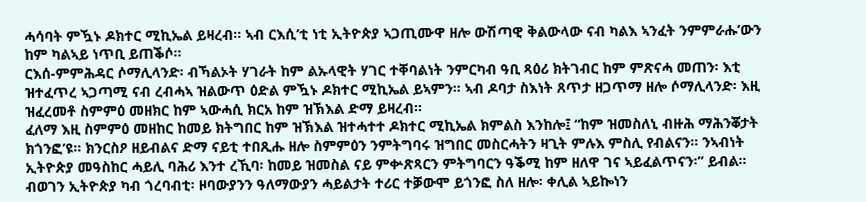ሓሳባት ምዃኑ ዶክተር ሚኪኤል ይዛረብ። ኣብ ርእሲ’ቲ ነቲ ኢትዮጵያ ኣጋጢሙዋ ዘሎ ውሽጣዊ ቅልውላው ናብ ካልእ ኣንፈት ንምምራሑ’ውን ከም ካልኣይ ነጥቢ ይጠቕሶ።
ርእሰ-ምምሕዳር ሶማሊላንድ፡ ብኻልኦት ሃገራት ከም ልኡላዊት ሃገር ተቐባልነት ንምርካብ ዓቢ ጻዕሪ ክትገብር ከም ምጽናሓ መጠን፡ እቲ ዝተፈጥረ ኣጋጣሚ ናብ ረብሓኣ ዝልውጥ ዕድል ምዃኑ ዶክተር ሚኪኤል ይኣምን። ኣብ ዶባታ ስእነት ጸጥታ ዘጋጥማ ዘሎ ሶማሊላንድ፡ እዚ ዝፈረመቶ ስምምዕ መዘክር ከም ኣውሓሲ ክርአ ከም ዝኽእል ድማ ይዛረብ።
ፈለማ እዚ ስምምዕ መዘከር ከመይ ክትግበር ከም ዝኽእል ዝተሓተተ ዶክተር ሚኪኤል ክምልስ እንከሎ፤ “ከም ዝመስለኒ ብዙሕ ማሕንቖታት ክጎንፎ’ዩ። ክንርስዖ ዘይብልና ድማ ናይቲ ተበጺሑ ዘሎ ስምምዕን ንምትግባሩ ዝግበር መስርሓትን ዛጊት ምሉእ ምስሊ የብልናን። ንኣብነት ኢትዮጵያ መዓስከር ሓይሊ ባሕሪ እንተ ረኺባ፡ ከመይ ዝመስል ናይ ምቍጽጻርን ምትግባርን ዓቕሚ ከም ዘለዋ ገና ኣይፈልጥናን፡” ይብል።
ብወገን ኢትዮጵያ ካብ ጎረባብቲ፡ ዞባውያንን ዓለማውያን ሓይልታት ተሪር ተቓውሞ ይጎንፎ ስለ ዘሎ፡ ቀሊል ኣይኰነን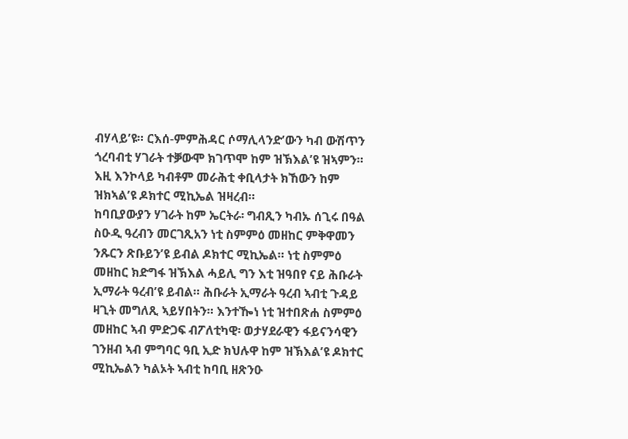ብሃላይ’ዩ። ርእሰ-ምምሕዳር ሶማሊላንድ’ውን ካብ ውሽጥን ጎረባብቲ ሃገራት ተቓውሞ ክገጥሞ ከም ዝኽእል’ዩ ዝኣምን። እዚ እንኮላይ ካብቶም መራሕቲ ቀቢላታት ክኸውን ከም ዝክኣል’ዩ ዶክተር ሚኪኤል ዝዛረብ።
ከባቢያውያን ሃገራት ከም ኤርትራ፡ ግብጺን ካብኡ ሰጊሩ በዓል ስዑዲ ዓረብን መርገጺአን ነቲ ስምምዕ መዘከር ምቅዋመን ንጹርን ጽቡይን’ዩ ይብል ዶክተር ሚኪኤል። ነቲ ስምምዕ መዘከር ክድግፋ ዝኽእል ሓይሊ ግን እቲ ዝዓበየ ናይ ሕቡራት ኢማራት ዓረብ’ዩ ይብል። ሕቡራት ኢማራት ዓረብ ኣብቲ ጉዳይ ዛጊት መግለጺ ኣይሃበትን። እንተዀነ ነቲ ዝተበጽሐ ስምምዕ መዘከር ኣብ ምድጋፍ ብፖለቲካዊ፡ ወታሃደራዊን ፋይናንሳዊን ገንዘብ ኣብ ምግባር ዓቢ ኢድ ክህሉዋ ከም ዝኽእል’ዩ ዶክተር ሚኪኤልን ካልኦት ኣብቲ ከባቢ ዘጽንዑ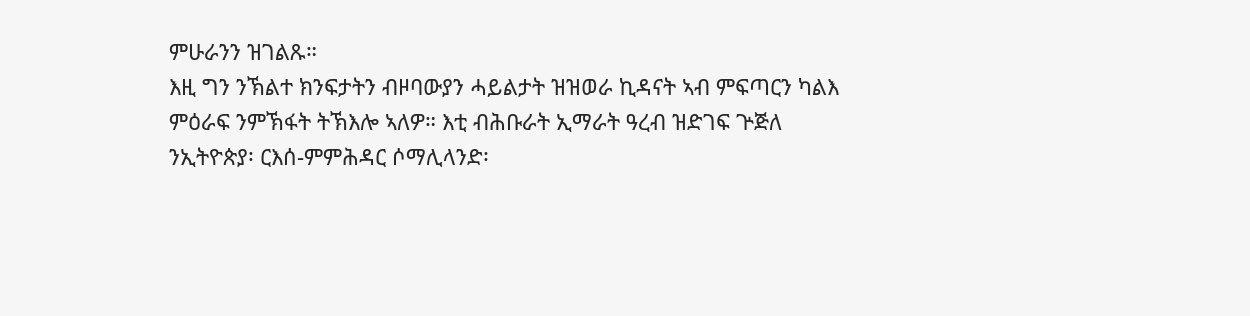ምሁራንን ዝገልጹ።
እዚ ግን ንኽልተ ክንፍታትን ብዞባውያን ሓይልታት ዝዝወራ ኪዳናት ኣብ ምፍጣርን ካልእ ምዕራፍ ንምኽፋት ትኽእሎ ኣለዎ። እቲ ብሕቡራት ኢማራት ዓረብ ዝድገፍ ጕጅለ ንኢትዮጵያ፡ ርእሰ-ምምሕዳር ሶማሊላንድ፡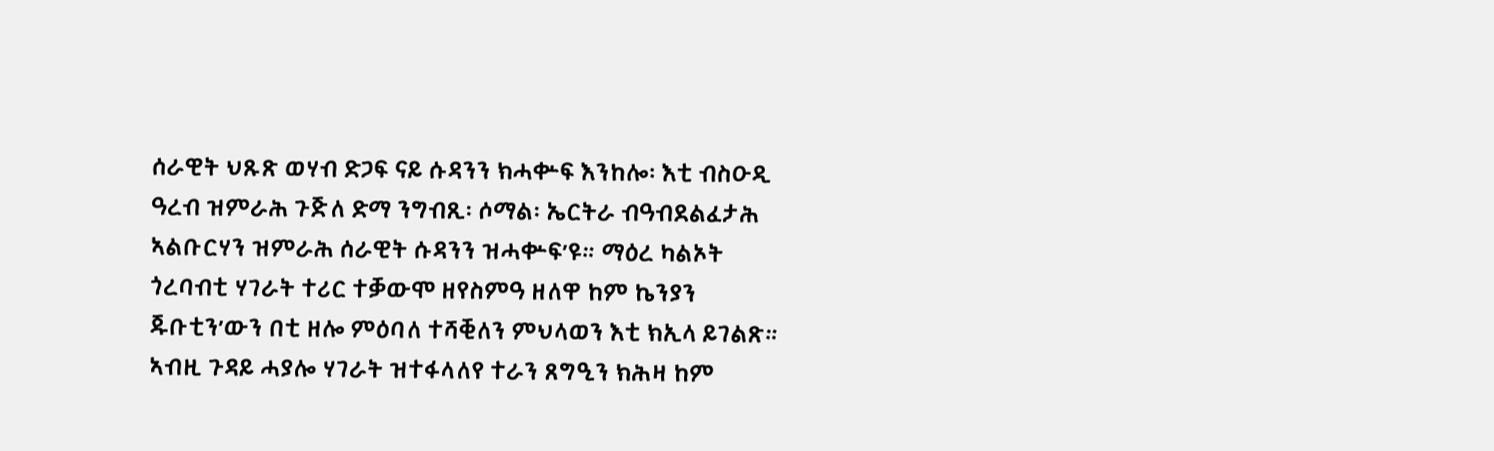ሰራዊት ህጹጽ ወሃብ ድጋፍ ናይ ሱዳንን ክሓቍፍ እንከሎ፡ እቲ ብስዑዲ ዓረብ ዝምራሕ ጉጅለ ድማ ንግብጺ፡ ሶማል፡ ኤርትራ ብዓብደልፈታሕ ኣልቡርሃን ዝምራሕ ሰራዊት ሱዳንን ዝሓቍፍ’ዩ። ማዕረ ካልኦት ጎረባብቲ ሃገራት ተሪር ተቓውሞ ዘየስምዓ ዘለዋ ከም ኬንያን ጁቡቲን’ውን በቲ ዘሎ ምዕባለ ተሻቒለን ምህላወን እቲ ክኢላ ይገልጽ።
ኣብዚ ጉዳይ ሓያሎ ሃገራት ዝተፋላለየ ተራን ጸግዒን ክሕዛ ከም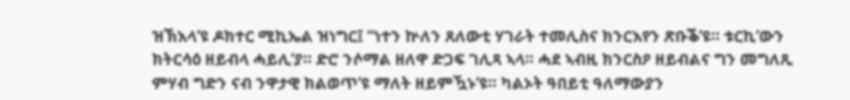ዝኽእላ’ዩ ዶክተር ሚኪኤል ዝነግር፤ “ነተን ኵለን ጸለውቲ ሃገራት ተመሊስና ክንርእየን ጽቡቕ’ዩ። ቱርኪ’ውን ክትርሳዕ ዘይብላ ሓይሊ’ያ። ድሮ ንሶማል ዘለዋ ድጋፍ ገሊጻ ኣላ። ሓደ ኣብዚ ክንርስዖ ዘይብልና ግን መግለጺ ምሃብ ግድን ናብ ንዋታዊ ክልወጥ’ዩ ማለት ዘይምዃኑ’ዩ። ካልኦት ዓበይቲ ዓለማውያን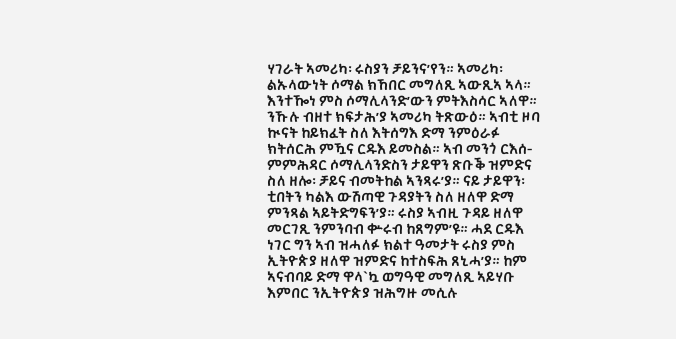ሃገራት ኣመሪካ፡ ሩስያን ቻይንና’የን። ኣመሪካ፡ ልኡላውነት ሶማል ክኸበር መግለጺ ኣውጺኣ ኣላ። እንተዀነ ምስ ሶማሊላንድ’ውን ምትእስሳር ኣለዋ። ንኹሉ ብዘተ ክፍታሕ’ያ ኣመሪካ ትጽውዕ። ኣብቲ ዞባ ኲናት ከይክፈት ስለ እትሰግእ ድማ ንምዕራፉ ክትሰርሕ ምዃና ርዱእ ይመስል። ኣብ መንጎ ርእሰ-ምምሕዳር ሶማሊላንድስን ታይዋን ጽቡቕ ዝምድና ስለ ዘሎ፡ ቻይና ብመትከል ኣንጻሩ’ያ። ናይ ታይዋን፡ ቲበትን ካልእ ውሽጣዊ ጉዳያትን ስለ ዘለዋ ድማ ምንጻል ኣይትድግፍን’ያ። ሩስያ ኣብዚ ጉዳይ ዘለዋ መርገጺ ንምንባብ ቍሩብ ከጸግም’ዩ። ሓደ ርዱእ ነገር ግን ኣብ ዝሓለፉ ክልተ ዓመታት ሩስያ ምስ ኢትዮጵያ ዘለዋ ዝምድና ከተስፍሕ ጸኒሓ’ያ። ከም ኣናብባይ ድማ ዋላ`ኳ ወግዓዊ መግለጺ ኣይሃቡ እምበር ንኢትዮጵያ ዝሕግዙ መሲሉ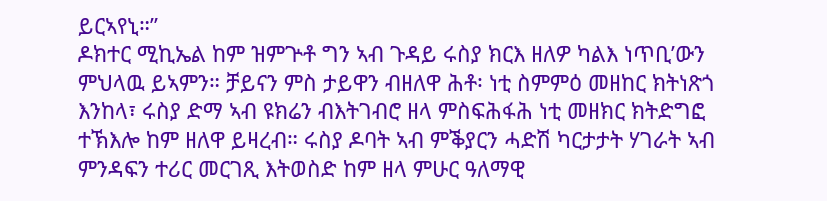ይርኣየኒ።”
ዶክተር ሚኪኤል ከም ዝምጕቶ ግን ኣብ ጉዳይ ሩስያ ክርእ ዘለዎ ካልእ ነጥቢ’ውን ምህላዉ ይኣምን። ቻይናን ምስ ታይዋን ብዘለዋ ሕቶ፡ ነቲ ስምምዕ መዘከር ክትነጽጎ እንከላ፣ ሩስያ ድማ ኣብ ዩክሬን ብእትገብሮ ዘላ ምስፍሕፋሕ ነቲ መዘክር ክትድግፎ ተኽእሎ ከም ዘለዋ ይዛረብ። ሩስያ ዶባት ኣብ ምቕያርን ሓድሽ ካርታታት ሃገራት ኣብ ምንዳፍን ተሪር መርገጺ እትወስድ ከም ዘላ ምሁር ዓለማዊ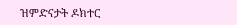ዝምድናታት ዶክተር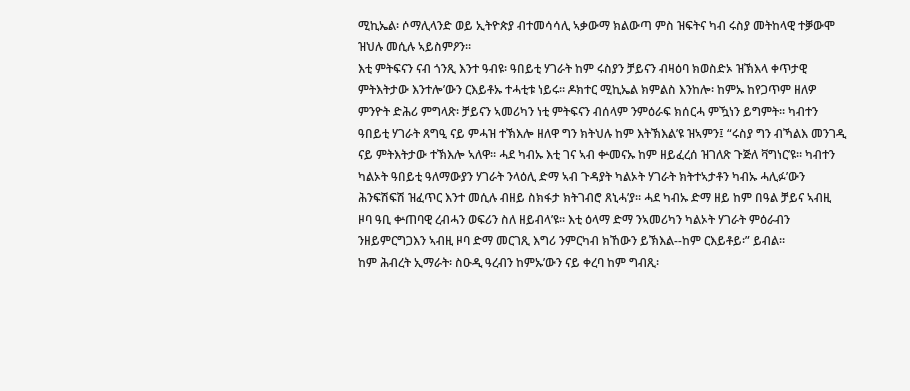ሚኪኤል፡ ሶማሊላንድ ወይ ኢትዮጵያ ብተመሳሳሊ ኣቃውማ ክልውጣ ምስ ዝፍትና ካብ ሩስያ መትከላዊ ተቓውሞ ዝህሉ መሲሉ ኣይስምዖን።
እቲ ምትፍናን ናብ ጎንጺ እንተ ዓብዩ፡ ዓበይቲ ሃገራት ከም ሩስያን ቻይናን ብዛዕባ ክወስድኦ ዝኽእላ ቀጥታዊ ምትእትታው እንተሎ’ውን ርእይቶኡ ተሓቲቱ ነይሩ። ዶክተር ሚኪኤል ክምልስ እንከሎ፡ ከምኡ ከየጋጥም ዘለዎ ምንዮት ድሕሪ ምግላጽ፡ ቻይናን ኣመሪካን ነቲ ምትፍናን ብሰላም ንምዕራፍ ክሰርሓ ምዃነን ይግምት። ካብተን ዓበይቲ ሃገራት ጸግዒ ናይ ምሓዝ ተኽእሎ ዘለዋ ግን ክትህሉ ከም እትኽእል’ዩ ዝኣምን፤ “ሩስያ ግን ብኻልእ መንገዲ ናይ ምትእትታው ተኽእሎ ኣለዋ። ሓደ ካብኡ እቲ ገና ኣብ ቍመናኡ ከም ዘይፈረሰ ዝገለጽ ጉጅለ ቫግነር’ዩ። ካብተን ካልኦት ዓበይቲ ዓለማውያን ሃገራት ንላዕሊ ድማ ኣብ ጉዳያት ካልኦት ሃገራት ክትተኣታቶን ካብኡ ሓሊፉ’ውን ሕንፍሽፍሽ ዝፈጥር እንተ መሲሉ ብዘይ ስክፋታ ክትገብሮ ጸኒሓ’ያ። ሓደ ካብኡ ድማ ዘይ ከም በዓል ቻይና ኣብዚ ዞባ ዓቢ ቍጠባዊ ረብሓን ወፍሪን ስለ ዘይብላ’ዩ። እቲ ዕላማ ድማ ንኣመሪካን ካልኦት ሃገራት ምዕራብን ንዘይምርግጋእን ኣብዚ ዞባ ድማ መርገጺ እግሪ ንምርካብ ክኸውን ይኽእል--ከም ርእይቶይ፡” ይብል።
ከም ሕብረት ኢማራት፡ ስዑዲ ዓረብን ከምኡ’ውን ናይ ቀረባ ከም ግብጺ፡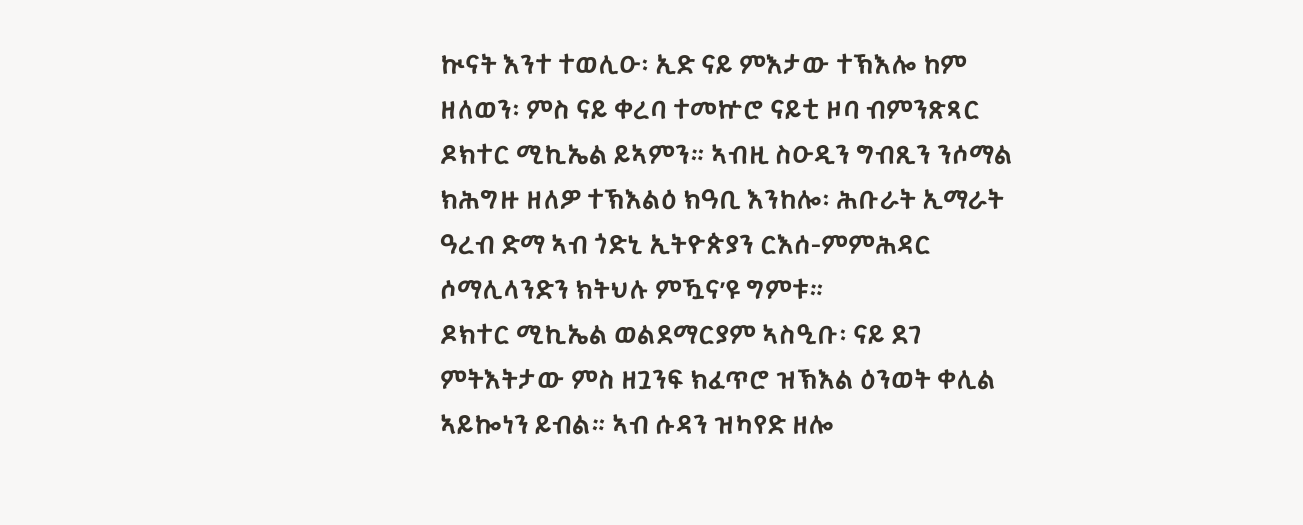ኲናት እንተ ተወሊዑ፡ ኢድ ናይ ምእታው ተኽእሎ ከም ዘለወን፡ ምስ ናይ ቀረባ ተመኵሮ ናይቲ ዞባ ብምንጽጻር ዶክተር ሚኪኤል ይኣምን። ኣብዚ ስዑዲን ግብጺን ንሶማል ክሕግዙ ዘለዎ ተኽእልዕ ክዓቢ እንከሎ፡ ሕቡራት ኢማራት ዓረብ ድማ ኣብ ጎድኒ ኢትዮጵያን ርእሰ-ምምሕዳር ሶማሊላንድን ክትህሉ ምዃና’ዩ ግምቱ።
ዶክተር ሚኪኤል ወልደማርያም ኣስዒቡ፡ ናይ ደገ ምትእትታው ምስ ዘጓንፍ ክፈጥሮ ዝኽእል ዕንወት ቀሊል ኣይኰነን ይብል። ኣብ ሱዳን ዝካየድ ዘሎ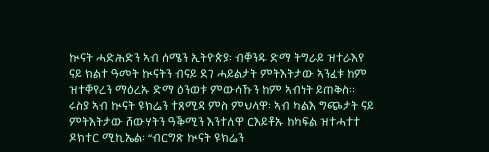ኲናት ሓድሕድን ኣብ ሰሜን ኢትዮጵያ፡ ብቐንዱ ድማ ትግራይ ዝተራእየ ናይ ክልተ ዓመት ኲናትን ብናይ ደገ ሓይልታት ምትእትታው ኣንፈቱ ከም ዝተቐየረን ማዕረኡ ድማ ዕንወቱ ምውሳኹን ከም ኣብነት ይጠቅስ።
ሩስያ ኣብ ኲናት ዩክሬን ተጸሚዳ ምስ ምህላዋ፡ ኣብ ካልእ ግጭታት ናይ ምትእትታው ሸውሃትን ዓቕሚን እንተለዋ ርእይቶኡ ከካፍል ዝተሓተተ ዶክተር ሚኪኤል፡ “ብርግጽ ኲናት ዩክሬን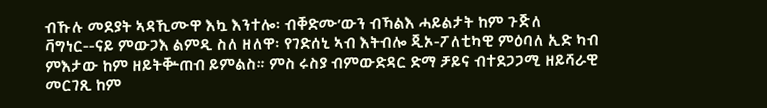ብኹሉ መደያት ኣዳኺሙዋ እኳ እንተሎ፡ ብቐድሙ’ውን ብኻልእ ሓይልታት ከም ጉጅለ ቫግነር--ናይ ምውጋእ ልምዲ ስለ ዘለዋ፡ የገድሰኒ ኣብ እትብሎ ጂኦ-ፖለቲካዊ ምዕባለ ኢድ ካብ ምእታው ከም ዘይትቝጠብ ይምልስ። ምስ ሩስያ ብምውድዳር ድማ ቻይና ብተደጋጋሚ ዘይሻራዊ መርገጺ ከም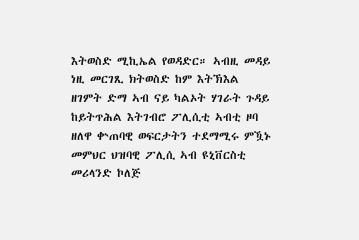እትወስድ ሚኪኤል የወዳድር። ኣብዚ መዳይ ነዚ መርገጺ ክትወስድ ከም እትኽእል ዘገምት ድማ ኣብ ናይ ካልኦት ሃገራት ጉዳይ ከይትጥሕል እትገብሮ ፖሊሲቲ ኣብቲ ዞባ ዘለዋ ቍጠባዊ ወፍርታትን ተደማሚሩ ምዃኑ መምህር ህዝባዊ ፖሊሲ ኣብ ዩኒቨርስቲ መሪላንድ ኮለጅ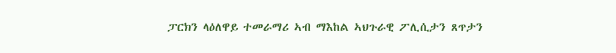ፓርክን ላዕለዋይ ተመራማሪ ኣብ ማእከል ኣህጉራዊ ፖሊሲታን ጸጥታን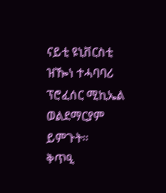ናይቲ ዩኒቨርስቲ ዝዀነ ተሓባባሪ ፕሮፈሰር ሚኪኤል ወልደማርያም ይምጉት።
ቅጥዒ